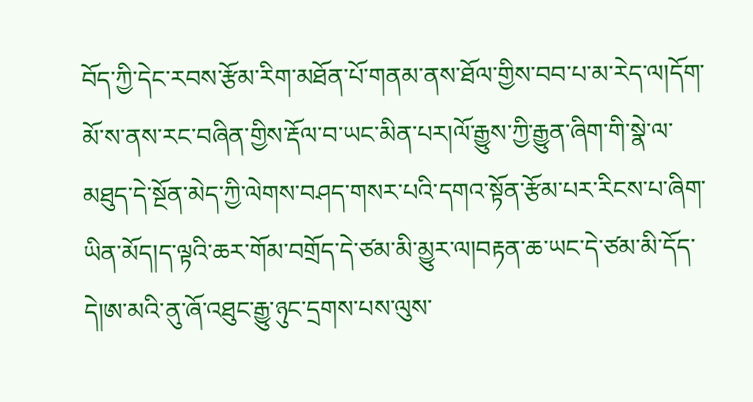བོད་ཀྱི་དེང་རབས་རྩོམ་རིག་མཐོན་པོ་གནམ་ནས་ཐོལ་གྱིས་བབ་པ་མ་རེད་ལ།དོག་མོ་ས་ནས་རང་བཞིན་གྱིས་རྡོལ་བ་ཡང་མིན་པར།ལོ་རྒྱུས་ཀྱི་རྒྱུན་ཞིག་གི་སྣེ་ལ་མཐུད་དེ་སྔོན་མེད་ཀྱི་ལེགས་བཤད་གསར་པའི་དགའ་སྟོན་རྩོམ་པར་རིངས་པ་ཞིག་ཡིན་མོད།ད་ལྟའི་ཆར་གོམ་བགྲོད་དེ་ཙམ་མི་མྱུར་ལ།བརྟན་ཆ་ཡང་དེ་ཙམ་མི་དོད་དེ།ཨ་མའི་ནུ་ཞོ་འཐུང་རྒྱུ་ཉུང་དྲགས་པས་ལུས་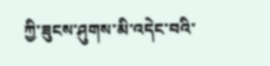ཀྱི་ཟུངས་ཤུགས་མི་འདེང་བའི་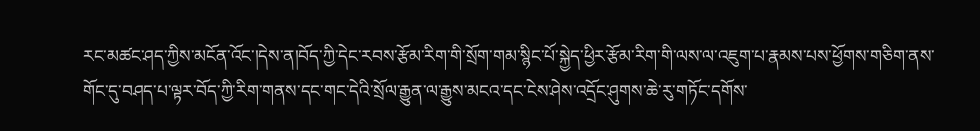རང་མཚང་ཤད་ཀྱིས་མངོན་འོང་།དེས་ན།བོད་ཀྱི་དེང་རབས་རྩོམ་རིག་གི་སྲོག་གམ་སྙིང་པོ་སྐྱེད་ཕྱིར་རྩོམ་རིག་གི་ལས་ལ་འཇུག་པ་རྣམས་པས་ཕྱོགས་གཅིག་ནས་གོང་དུ་བཤད་པ་ལྟར་བོད་ཀྱི་རིག་གནས་དང་གང་དེའི་སྲོལ་རྒྱུན་ལ་རྒྱུས་མངའ་དང་ངེས་ཤེས་འདྲོང་ཤུགས་ཆེ་རུ་གཏོང་དགོས་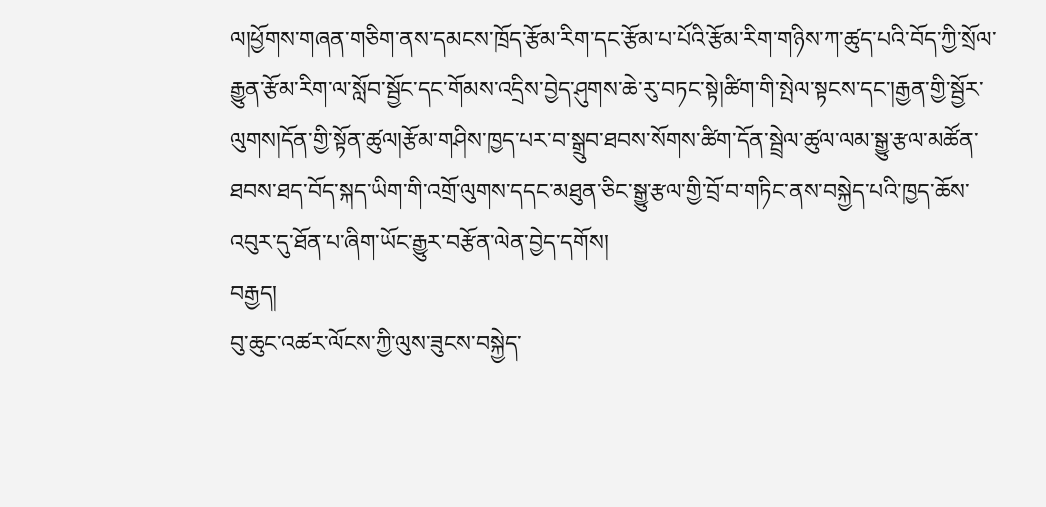ལ།ཕྱོགས་གཞན་གཅིག་ནས་དམངས་ཁྲོད་རྩོམ་རིག་དང་རྩོམ་པ་པོའི་རྩོམ་རིག་གཉིས་ཀ་ཚུད་པའི་བོད་ཀྱི་སྲོལ་རྒྱུན་རྩོམ་རིག་ལ་སློབ་སྦྱོང་དང་གོམས་འདྲིས་བྱེད་ཤུགས་ཆེ་རུ་བཏང་སྟེ།ཚིག་གི་སྤེལ་སྟངས་དང་།རྒྱན་གྱི་སྦྱོར་ལུགས།དོན་གྱི་སྟོན་ཚུལ།རྩོམ་གཤིས་ཁྱད་པར་བ་སྒྲུབ་ཐབས་སོགས་ཚིག་དོན་སྦྲེལ་ཚུལ་ལམ་སྒྱུ་རྩལ་མཚོན་ཐབས་ཐད་བོད་སྐད་ཡིག་གི་འགྲོ་ལུགས་དདང་མཐུན་ཅིང་སྒྱུ་རྩལ་གྱི་བྲོ་བ་གཏིང་ནས་བསྐྱེད་པའི་ཁྱད་ཆོས་འབུར་དུ་ཐོན་པ་ཞིག་ཡོང་རྒྱུར་བརྩོན་ལེན་བྱེད་དགོས།
བརྒྱད།
བུ་ཆུང་འཚར་ལོངས་ཀྱི་ལུས་ཟུངས་བསྐྱེད་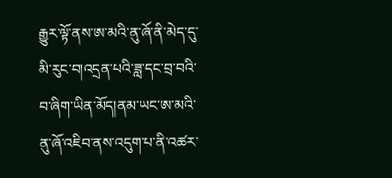རྒྱུར་ལྟོ་ནས་ཨ་མའི་ནུ་ཞོ་ནི་མེད་དུ་མི་རུང་བ།འདྲན་པའི་ཟླ་དང་བྲ་བའི་བ་ཞིག་ཡིན་མོད།ནམ་ཡང་ཨ་མའི་ནུ་ཞོ་འཇིབ་ནས་འདུག་པ་ནི་འཚར་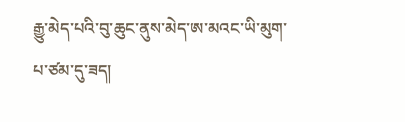རྒྱུ་མེད་པའི་བུ་ཆུང་ནུས་མེད་ཨ་མའང་ཡི་མུག་པ་ཙམ་དུ་ཟད།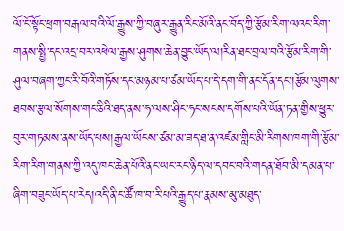ལོ་ངོ་སྟོང་ཕྲག་བརྒལ་བའི་ལོ་རྒྱུས་ཀྱི་བཞུར་རྒྱུན་རིང་མོའི་ནང་བོད་ཀྱི་རྩོམ་རིག་ལའང་རིག་གནས་སྤྱི་དང་འདྲ་བར་འཕེལ་རྒྱས་ཤུགས་ཆེན་བྱུང་ཡོད་ལ།རིན་ཐང་བྲལ་བའི་རྩོམ་རིག་གི་ཤུལ་བཞག་ཀྱང་རི་བོའི་གཏོས་དང་མཉམ་པ་ཙམ་ཡོད་པ་དེ་དག་གི་ནང་དོན་དང་།རྩོམ་ལུགས་ཐབས་རྩལ་སོགས་གང་ཅིའི་ཐད་ནས་ཧ་ལས་ཤིང་ཧང་སངས་དགོས་པའི་ཡོན་ཏན་གྱིས་ཕྱུར་བུར་གཏམས་ནས་ཡོད་པས།རྒྱལ་ཡོངས་ཙམ་མ་ཟད་ཐ་ན་འཛམ་གླིང་མི་རིགས་ཁག་གི་རྩོམ་རིག་རིག་གནས་ཀྱི་འདུ་ཁང་ཆེན་པོའི་ནང་ཡང་རང་ཉིད་ལ་དབང་བའི་གདན་ཐོབ་མི་དམན་པ་ཞིག་བཟུང་ཡོད་པ་རེད།འདི་ནི་ང་ཚོ་ཁ་བ་རི་པའི་རྒྱུད་པ་རྣམས་མུ་མཐུད་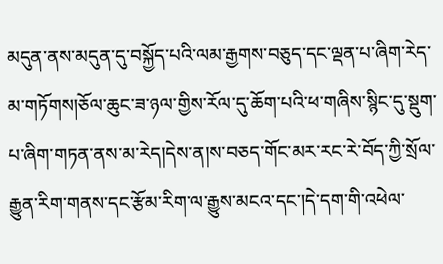མདུན་ནས་མདུན་དུ་བསྐྱོད་པའི་ལམ་རྒྱགས་བཅུད་དང་ལྡན་པ་ཞིག་རེད་མ་གཏོགས།ཅོལ་ཆུང་ཟ་ཉལ་གྱིས་རོལ་དུ་ཆོག་པའི་ཕ་གཞིས་སྙིང་དུ་སྡུག་པ་ཞིག་གཏན་ནས་མ་རེད།དེས་ན།ས་བཅད་གོང་མར་རང་རེ་བོད་ཀྱི་སྲོལ་རྒྱུན་རིག་གནས་དང་རྩོམ་རིག་ལ་རྒྱུས་མངའ་དང་།དེ་དག་གི་འཕེལ་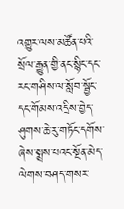འགྱུར་ལས་མཚོན་པའི་སྲོལ་རྒྱུན་གྱི་ནང་སྙིང་དང་རང་གཤིས་ལ་སློབ་སྦྱོང་དང་གོམས་འདྲིས་བྱེད་ཤུགས་ཆེ་རུ་གཏོང་དགོས་ཞེས་སྨྲས་པའང་སྔོན་མེད་ལེགས་བཤད་གསར་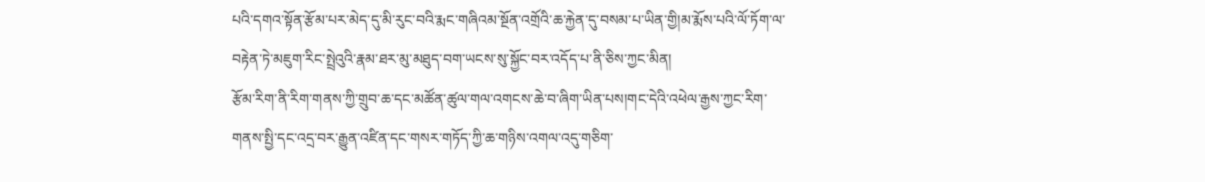པའི་དགའ་སྟོན་རྩོམ་པར་མེད་དུ་མི་རུང་བའི་རྨང་གཞིའམ་སྔོན་འགྲོའི་ཆ་རྐྱེན་དུ་བསམ་པ་ཡིན་གྱི།མ་རྨོས་པའི་ལོ་ཏོག་ལ་བརྟེན་ཏེ་མཇུག་རིང་སྤྲེའུའི་རྣམ་ཐར་མུ་མཐུད་བག་ཡངས་སུ་སྐྱོང་བར་འདོད་པ་ནི་ཅིས་ཀྱང་མིན།
རྩོམ་རིག་ནི་རིག་གནས་ཀྱི་གྲུབ་ཆ་དང་མཚོན་ཚུལ་གལ་འགངས་ཆེ་བ་ཞིག་ཡིན་པས།གང་དེའི་འཕེལ་རྒྱས་ཀྱང་རིག་གནས་སྤྱི་དང་འདྲ་བར་རྒྱུན་འཛིན་དང་གསར་གཏོད་ཀྱི་ཆ་གཉིས་འགལ་འདུ་གཅིག་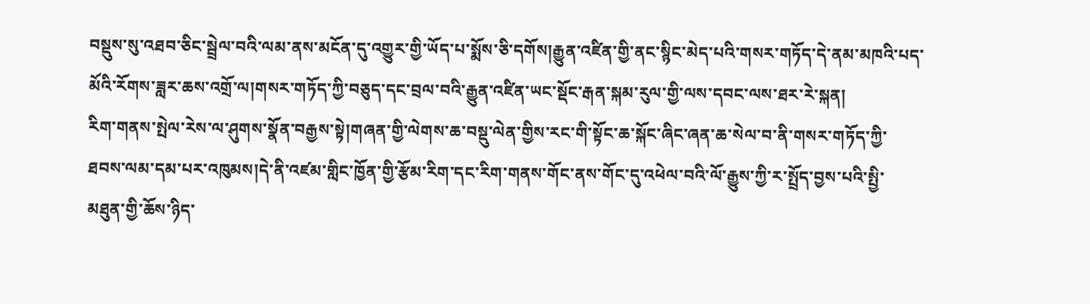བསྡུས་སུ་འཐབ་ཅིང་སྦྲེལ་བའི་ལམ་ནས་མངོན་དུ་འགྱུར་གྱི་ཡོད་པ་སྨོས་ཅི་དགོས།རྒྱུན་འཛིན་གྱི་ནང་སྙིང་མེད་པའི་གསར་གཏོད་དེ་ནམ་མཁའི་པད་མོའི་རོགས་ཟླར་ཆས་འགྲོ་ལ།གསར་གཏོད་ཀྱི་བཅུད་དང་བྲལ་བའི་རྒྱུན་འཛིན་ཡང་སྡོང་རྒན་སྐམ་རུལ་གྱི་ལས་དབང་ལས་ཐར་རེ་སྐན།
རིག་གནས་སྤེལ་རེས་ལ་ཤུགས་སྣོན་བརྒྱས་སྟེ།གཞན་གྱི་ལེགས་ཆ་བསྡུ་ལེན་གྱིས་རང་གི་སྟོང་ཆ་སྐོང་ཞིང་ཞན་ཆ་སེལ་བ་ནི་གསར་གཏོད་ཀྱི་ཐབས་ལམ་དམ་པར་འཁུམས།དེ་ནི་འཛམ་གླིང་ཁྱོན་གྱི་རྩོམ་རིག་དང་རིག་གནས་གོང་ནས་གོང་དུ་འཕེལ་བའི་ལོ་རྒྱུས་ཀྱི་ར་སྤྲོད་བྱས་པའི་སྤྱི་མཐུན་གྱི་ཆོས་ཉིད་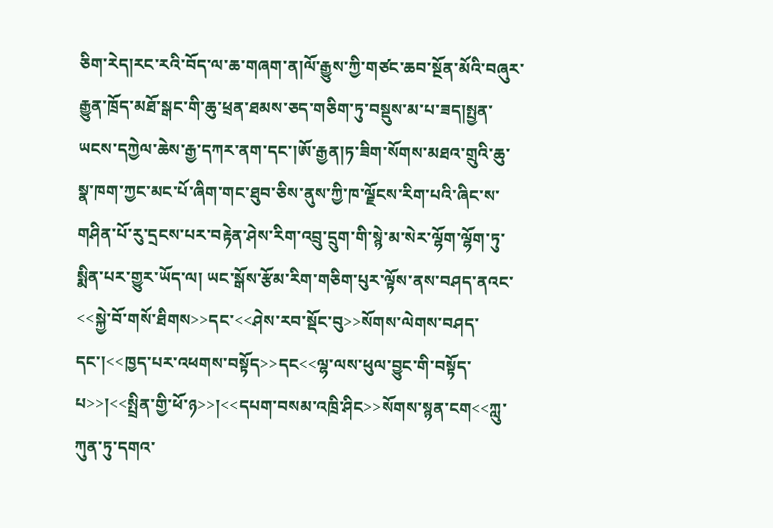ཅིག་རེད།རང་རའི་བོད་ལ་ཆ་གཞག་ན།ལོ་རྒྱུས་ཀྱི་གཙང་ཆབ་སྔོན་མོའི་བཞུར་རྒྱུན་ཁྲོད་མཐོ་སྒང་གི་ཆུ་ཕྲན་ཐམས་ཅད་གཅིག་ཏུ་བསྡུས་མ་པ་ཟད།སྤྱན་ཡངས་དཀྱེལ་ཆེས་རྒྱ་དཀར་ནག་དང་།ཨོ་རྒྱན།ཏ་ཟིག་སོགས་མཐའ་གྲུའི་ཆུ་སྣ་ཁག་ཀྱང་མང་པོ་ཞིག་གང་ཐུབ་ཅིས་ནུས་ཀྱི་ཁ་ལྗོངས་རིག་པའི་ཞིང་ས་གཤིན་པོ་རུ་དྲངས་པར་བརྟེན་ཤེས་རིག་འབྲུ་དྲུག་གི་སྙེ་མ་སེར་ལྷོག་ལྷོག་ཏུ་སྨིན་པར་གྱུར་ཡོད་ལ། ཡང་སྒོས་རྩོམ་རིག་གཅིག་པུར་ལྟོས་ནས་བཤད་ནའང་<<སྐྱེ་བོ་གསོ་ཐིགས>>དང་<<ཤེས་རབ་སྡོང་བུ>>སོགས་ལེགས་བཤད་དང་།<<ཁྱད་པར་འཕགས་བསྟོད>>དང<<ལྷ་ལས་ཕུལ་བྱུང་གི་བསྟོད་པ>>།<<སྤྲིན་གྱི་ཕོ་ཉ>>།<<དཔག་བསམ་འཁྲི་ཤིང>>སོགས་སྙན་ངག<<ཀླུ་ཀུན་ཏུ་དགའ་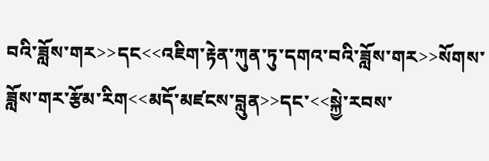བའི་ཟློས་གར>>དང<<འཇིག་རྟེན་ཀུན་ཏུ་དགའ་བའི་ཟློས་གར>>སོགས་ཟློས་གར་རྩོམ་རིག<<མདོ་མཛངས་བླུན>>དང་<<སྐྱེ་རབས་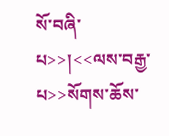སོ་བཞི་པ>>།<<ལས་བརྒྱ་པ>>སོགས་ཆོས་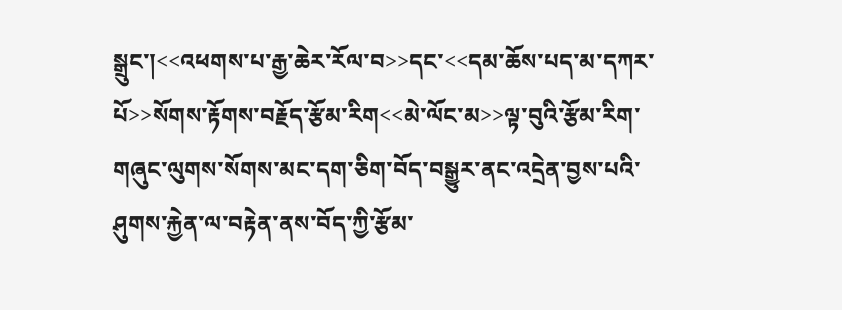སྒྲུང་།<<འཕགས་པ་རྒྱ་ཆེར་རོལ་བ>>དང་<<དམ་ཆོས་པད་མ་དཀར་པོ>>སོགས་རྟོགས་བརྗོད་རྩོམ་རིག<<མེ་ལོང་མ>>ལྟ་བུའི་རྩོམ་རིག་གཞུང་ལུགས་སོགས་མང་དག་ཅིག་བོད་བསྒྱུར་ནང་འདྲེན་བྱས་པའི་ཤུགས་རྐྱེན་ལ་བརྟེན་ནས་བོད་ཀྱི་རྩོམ་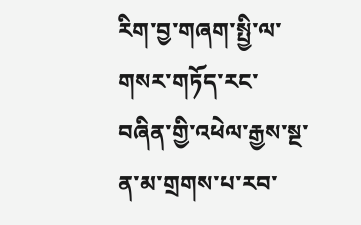རིག་བྱ་གཞག་སྤྱི་ལ་གསར་གཏོད་རང་བཞིན་གྱི་འཕེལ་རྒྱས་སྔ་ན་མ་གྲགས་པ་རབ་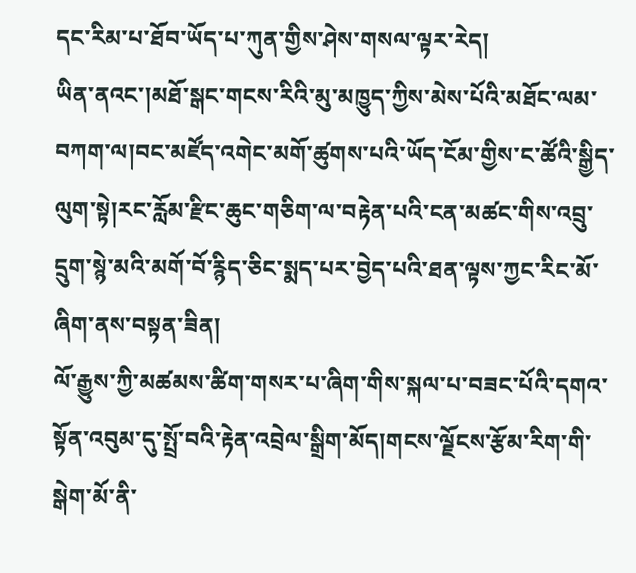དང་རིམ་པ་ཐོབ་ཡོད་པ་ཀུན་གྱིས་ཤེས་གསལ་ལྟར་རེད།
ཡིན་ནའང་།མཐོ་སྒང་གངས་རིའི་མུ་མཁྱུད་ཀྱིས་མེས་པོའི་མཐོང་ལམ་བཀག་ལ།བང་མཛོད་འགེང་མགོ་ཚུགས་པའི་ཡོད་ངོམ་གྱིས་ང་ཚོའི་སྒྱིད་ལུག་སྟེ།རང་རློམ་རྫིང་ཆུང་གཅིག་ལ་བརྟེན་པའི་ངན་མཚང་གིས་འབྲུ་དྲུག་སྙེ་མའི་མགོ་བོ་རྙིད་ཅིང་སྨད་པར་བྱེད་པའི་ཐན་ལྟས་ཀྱང་རིང་མོ་ཞིག་ནས་བསྟན་ཟིན།
ལོ་རྒྱུས་ཀྱི་མཚམས་ཚིག་གསར་པ་ཞིག་གིས་སྐལ་པ་བཟང་པོའི་དགའ་སྟོན་འབུམ་དུ་སྤྲོ་བའི་རྟེན་འབྲེལ་སྒྲིག་མོད།གངས་ལྗོངས་རྩོམ་རིག་གི་སྒེག་མོ་ནི་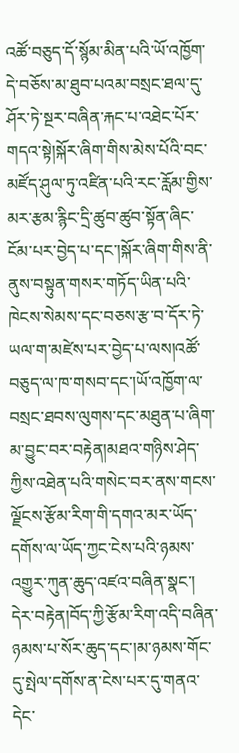འཚོ་བཅུད་དོ་སྙོམ་མིན་པའི་ཡོ་འཁྱོག་དེ་བཅོས་མ་ཐུབ་པའམ་བསྲང་ཐལ་དུ་ཤོར་ཏེ་སྔར་བཞིན་རྐང་པ་འཐེང་པོར་གདའ་སྟེ།སྐོར་ཞིག་གིས་མེས་པོའི་བང་མཛོད་ཤུལ་ཏུ་འཛིན་པའི་རང་རློམ་གྱིས་མར་རྩམ་རྙིང་དྲི་ཚུབ་ཚུབ་སྟོན་ཞིང་ངོམ་པར་བྱེད་པ་དང་།སྐོར་ཞིག་གིས་ནི་ནུས་བསྟུན་གསར་གཏོད་ཡིན་པའི་ཁེངས་སེམས་དང་བཅས་རྩ་བ་དོར་ཏེ་ཡལ་ག་མཛེས་པར་བྱེད་པ་ལས།འཚོ་བཅུད་ལ་ཁ་གསབ་དང་།ཡོ་འཁྱོག་ལ་བསྲང་ཐབས་ལུགས་དང་མཐུན་པ་ཞིག་མ་བྱུང་བར་བརྟེན།མཐའ་གཉིས་ཤེད་ཀྱིས་འཐེན་པའི་གསེང་བར་ནས་གངས་ལྗོངས་རྩོམ་རིག་གི་དགའ་མར་ཡོད་དགོས་ལ་ཡོད་ཀྱང་ངེས་པའི་ཉམས་འགྱུར་ཀུན་ཆུད་འཛའ་བཞིན་སྣང་།
དེར་བརྟེན།བོད་ཀྱི་རྩོམ་རིག་འདི་བཞིན་ཉམས་པ་སོར་ཆུད་དང་།མ་ཉམས་གོང་དུ་སྤེལ་དགོས་ན་ངེས་པར་དུ་གནའ་དེང་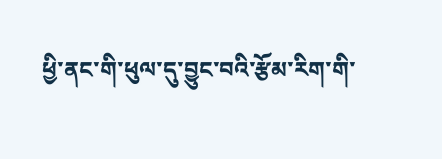ཕྱི་ནང་གི་ཕུལ་དུ་བྱུང་བའི་རྩོམ་རིག་གི་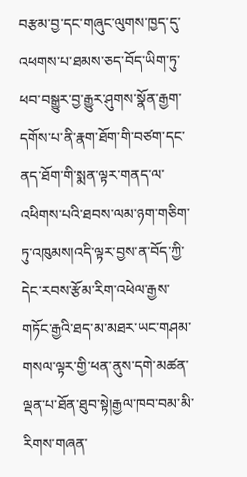བརྩམ་བྱ་དང་གཞུང་ལུགས་ཁྱད་དུ་འཕགས་པ་ཐམས་ཅད་བོད་ཡིག་ཏུ་ཕབ་བསྒྱུར་བྱ་རྒྱུར་ཤུགས་སྣོན་རྒྱག་དགོས་པ་ནི་རྣག་ཐོག་གི་བཙག་དང་ནད་ཐོག་གི་སྨན་ལྟར་གནད་ལ་འཕིགས་པའི་ཐབས་ལམ་ཉག་གཅིག་ཏུ་འཁུམས།འདི་ལྟར་བྱས་ན་བོད་ཀྱི་དེང་རབས་རྩོམ་རིག་འཕེལ་རྒྱས་གཏོང་རྒྱའི་ཐད་མ་མཐར་ཡང་གཤམ་གསལ་ལྟར་གྱི་ཕན་ནུས་དགེ་མཚན་ལྡན་པ་ཐོན་ཐུབ་སྟེ།རྒྱལ་ཁབ་བམ་མི་རིགས་གཞན་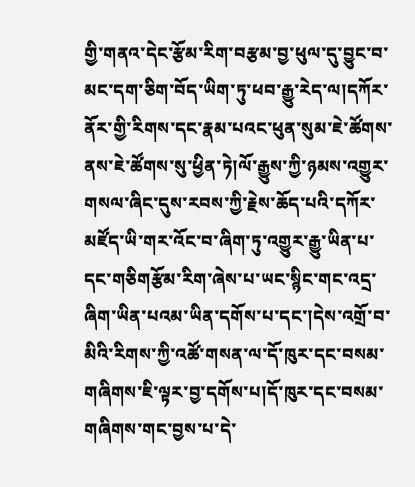གྱི་གནའ་དེང་རྩོམ་རིག་བརྩམ་བྱ་ཕུལ་དུ་བྱུང་བ་མང་དག་ཅིག་བོད་ཡིག་ཏུ་ཕབ་རྒྱུ་རེད་ལ།དཀོར་ནོར་གྱི་རིགས་དང་རྣམ་པའང་ཕུན་སུམ་ཇེ་ཚོགས་ནས་ཇེ་ཚོགས་སུ་ཕྱིན་ཏེ།ལོ་རྒྱུས་ཀྱི་ཉམས་འགྱུར་གསལ་ཞིང་དུས་རབས་ཀྱི་རྗེས་ཆོད་པའི་དཀོར་མཛོད་ཡི་གར་འོང་བ་ཞིག་ཏུ་འགྱུར་རྒྱུ་ཡིན་པ་དང་གཅིགརྩོམ་རིག་ཞེས་པ་ཡང་སྙིང་གང་འདྲ་ཞིག་ཡིན་པའམ་ཡིན་དགོས་པ་དང་།དེས་འགྲོ་བ་མིའི་རིགས་ཀྱི་འཚོ་གསན་ལ་དོ་ཁུར་དང་བསམ་གཞིགས་ཇི་ལྟར་བྱ་དགོས་པ།དོ་ཁུར་དང་བསམ་གཞིགས་གང་བྱས་པ་དེ་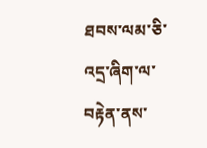ཐབས་ལམ་ཅི་འདྲ་ཞིག་ལ་བརྟེན་ནས་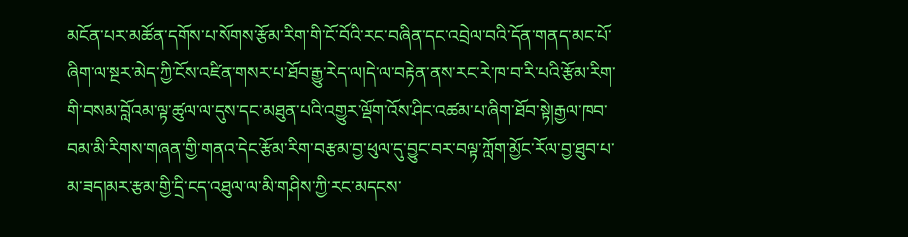མངོན་པར་མཚོན་དགོས་པ་སོགས་རྩོམ་རིག་གི་ངོ་བོའི་རང་བཞིན་དང་འབྲེལ་བའི་དོན་གནད་མང་པོ་ཞིག་ལ་སྔར་མེད་ཀྱི་ངོས་འཛིན་གསར་པ་ཐོབ་རྒྱུ་རེད་ལ།དེ་ལ་བརྟེན་ནས་རང་རེ་ཁ་བ་རི་པའི་རྩོམ་རིག་གི་བསམ་བློའམ་ལྟ་ཚུལ་ལ་དུས་དང་མཐུན་པའི་འགྱུར་ལྡོག་འོས་ཤིང་འཚམ་པ་ཞིག་ཐོབ་སྟེ།རྒྱལ་ཁབ་བམ་མི་རིགས་གཞན་གྱི་གནའ་དེང་རྩོམ་རིག་བརྩམ་བྱ་ཕུལ་དུ་བྱུང་བར་བལྟ་ཀློག་མྱོང་རོལ་བྱ་ཐུབ་པ་མ་ཟད།མར་རྩམ་གྱི་དྲི་ངད་འཐུལ་ལ་མི་གཤིས་ཀྱི་རང་མདངས་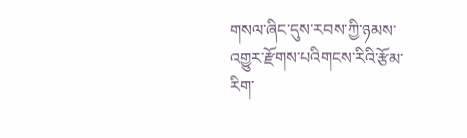གསལ་ཞིང་དུས་རབས་ཀྱི་ཉམས་འགྱུར་རྫོགས་པའིགངས་རིའི་རྩོམ་རིག་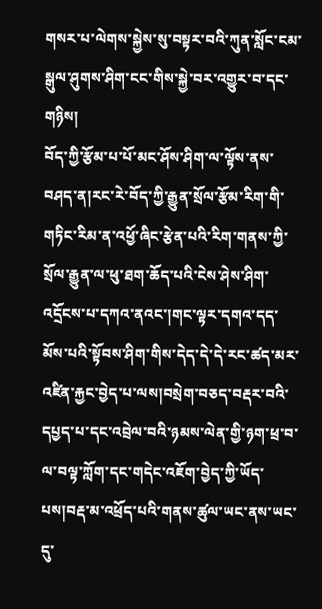གསར་པ་ལེགས་སྐྱེས་སུ་བསྟར་བའི་ཀུན་སློང་ངམ་སྒུལ་ཤུགས་ཤིག་ངང་གིས་སྐྱེ་བར་འགྱུར་བ་དང་གཉིས།
བོད་ཀྱི་རྩོམ་པ་པོ་མང་ཤོས་ཤིག་ལ་ལྟོས་ནས་བཤད་ན།རང་རེ་བོད་ཀྱི་རྒྱུན་སྲོལ་རྩོམ་རིག་གི་གཏིང་རིམ་ན་འཕྱོ་ཞིང་རྩེན་པའི་རིག་གནས་ཀྱི་སྲོལ་རྒྱུན་ལ་ཕུ་ཐག་ཆོད་པའི་ངེས་ཤེས་ཤིག་འདྲོངས་པ་དཀའ་ནའང་།གང་ལྟར་དགའ་དད་མོས་པའི་སྟོབས་ཤིག་གིས་དེད་དེ་དེ་རང་ཚད་མར་འཛིན་རྐྱང་བྱེད་པ་ལས།བསྲེག་བཅད་བརྡར་བའི་དཔྱད་པ་དང་འབྲེལ་བའི་ཉམས་ལེན་གྱི་ཉག་ཕྲ་བ་ལ་བལྟ་ཀློག་དང་གདེང་འཇོག་བྱེད་ཀྱི་ཡོད་པས།བརྡ་མ་འཕྲོད་པའི་གནས་ཚུལ་ཡང་ནས་ཡང་དུ་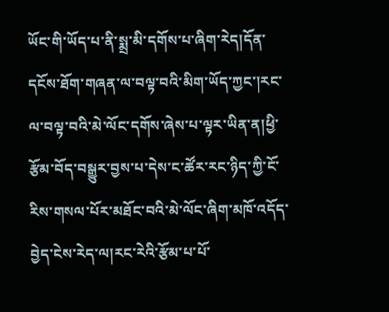ཡོང་གི་ཡོད་པ་ནི་སྨྲ་མི་དགོས་པ་ཞིག་རེད།དོན་དངོས་ཐོག་གཞན་ལ་བལྟ་བའི་མིག་ཡོད་ཀྱང་།རང་ལ་བལྟ་བའི་མེ་ལོང་དགོས་ཞེས་པ་ལྟར་ཡིན་ན།ཕྱི་རྩོམ་བོད་བསྒྱུར་བྱས་པ་དེས་ང་ཚོར་རང་ཉིད་ཀྱི་ངོ་རིས་གསལ་པོར་མཐོང་བའི་མེ་ལོང་ཞིག་མཁོ་འདོད་བྱེད་ངེས་རེད་ལ།རང་རེའི་རྩོམ་པ་པོ་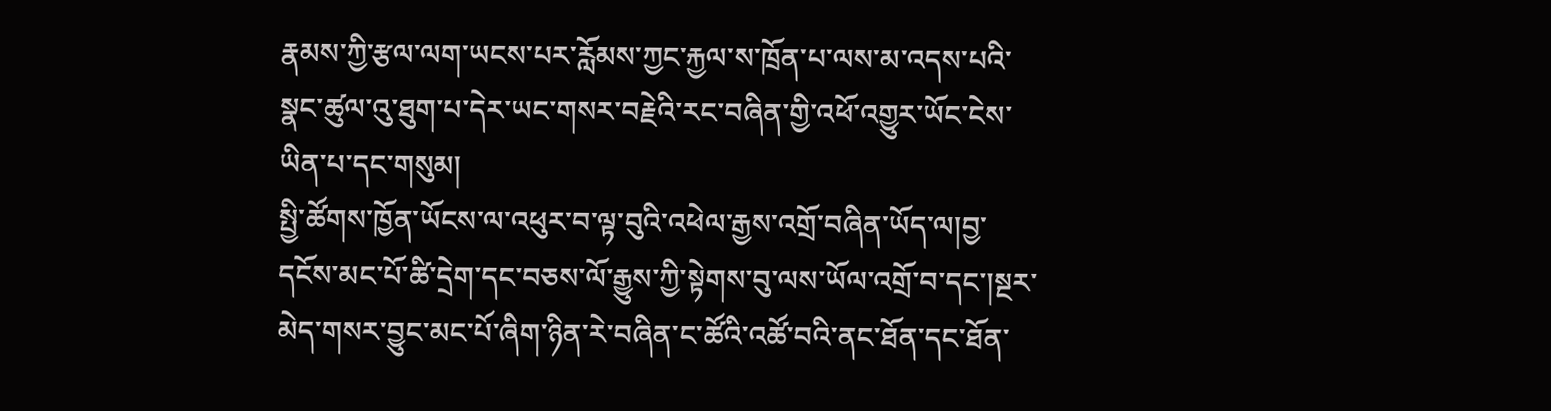རྣམས་ཀྱི་རྩལ་ལག་ཡངས་པར་རློམས་ཀྱང་རྐྱལ་ས་ཁྲོན་པ་ལས་མ་འདས་པའི་སྣང་ཚུལ་འུ་ཐུག་པ་དེར་ཡང་གསར་བརྗེའི་རང་བཞིན་གྱི་འཕོ་འགྱུར་ཡོང་ངེས་ཡིན་པ་དང་གསུམ།
སྤྱི་ཚོགས་ཁྱོན་ཡོངས་ལ་འཕུར་བ་ལྟ་བུའི་འཕེལ་རྒྱས་འགྲོ་བཞིན་ཡོད་ལ།བྱ་དངོས་མང་པོ་ཚི་དྲེག་དང་བཅས་ལོ་རྒྱུས་ཀྱི་སྟེགས་བུ་ལས་ཡོལ་འགྲོ་བ་དང་།སྔར་མེད་གསར་བྱུང་མང་པོ་ཞིག་ཉིན་རེ་བཞིན་ང་ཚོའི་འཚོ་བའི་ནང་ཐོན་དང་ཐོན་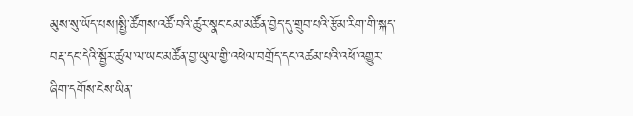མུས་སུ་ཡོད་པས།སྤྱི་ཚོགས་འཚོ་བའི་ཚུར་སྣང་ངམ་མཚོན་བྱེད་དུ་གྲུབ་པའི་རྩོམ་རིག་གི་སྐད་བརྡ་དང་དེའི་སྦྱོར་ཚུལ་ལ་ཡང་མཚོན་བྱ་ཡུལ་གྱི་འཕེལ་བགྲོད་དང་འཚམ་པའི་འཕོ་འགྱུར་ཞིག་དགོས་ངེས་ཡིན་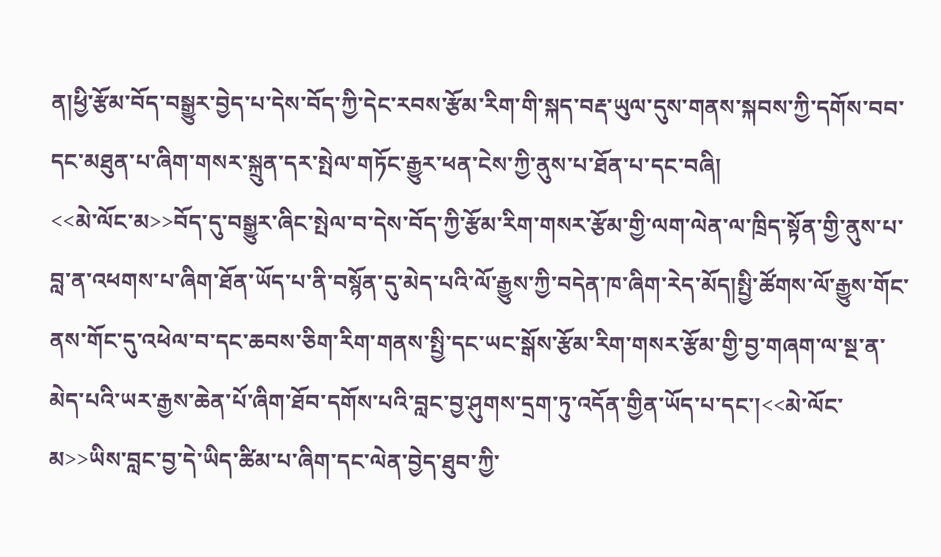ན།ཕྱི་རྩོམ་བོད་བསྒྱུར་བྱེད་པ་དེས་བོད་ཀྱི་དེང་རབས་རྩོམ་རིག་གི་སྐད་བརྡ་ཡུལ་དུས་གནས་སྐབས་ཀྱི་དགོས་བབ་དང་མཐུན་པ་ཞིག་གསར་སྐྲུན་དར་སྤེལ་གཏོང་རྒྱུར་ཕན་ངེས་ཀྱི་ནུས་པ་ཐོན་པ་དང་བཞི།
<<མེ་ལོང་མ>>བོད་དུ་བསྒྱུར་ཞིང་སྤེལ་བ་དེས་བོད་ཀྱི་རྩོམ་རིག་གསར་རྩོམ་གྱི་ལག་ལེན་ལ་ཁྲིད་སྟོན་གྱི་ནུས་པ་བླ་ན་འཕགས་པ་ཞིག་ཐོན་ཡོད་པ་ནི་བསྙོན་དུ་མེད་པའི་ལོ་རྒྱུས་ཀྱི་བདེན་ཁ་ཞིག་རེད་མོད།སྤྱི་ཚོགས་ལོ་རྒྱུས་གོང་ནས་གོང་དུ་འཕེལ་བ་དང་ཆབས་ཅིག་རིག་གནས་སྤྱི་དང་ཡང་སྒོས་རྩོམ་རིག་གསར་རྩོམ་གྱི་བྱ་གཞག་ལ་སྔ་ན་མེད་པའི་ཡར་རྒྱས་ཆེན་པོ་ཞིག་ཐོབ་དགོས་པའི་བླང་བྱ་ཤུགས་དྲག་ཏུ་འདོན་གྱིན་ཡོད་པ་དང་།<<མེ་ལོང་མ>>ཡིས་བླང་བྱ་དེ་ཡིད་ཚིམ་པ་ཞིག་དང་ལེན་བྱེད་ཐུབ་ཀྱི་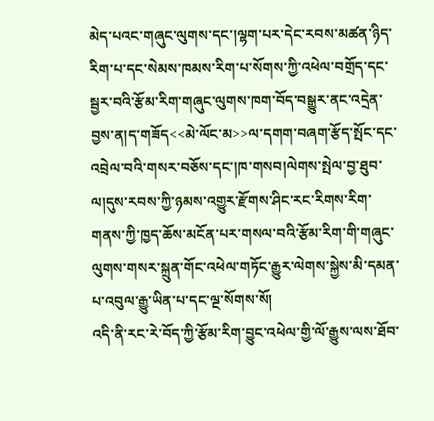མེད་པའང་གཞུང་ལུགས་དང་།ལྷག་པར་དེང་རབས་མཚན་ཉིད་རིག་པ་དང་སེམས་ཁམས་རིག་པ་སོགས་ཀྱི་འཕེལ་བགྲོད་དང་སྦྱར་བའི་རྩོམ་རིག་གཞུང་ལུགས་ཁག་བོད་བསྒྱུར་ནང་འདྲེན་བྱས་ན།ད་གཟོད<<མེ་ལོང་མ>>ལ་དགག་བཞག་རྩོད་སྤོང་དང་འབྲེལ་བའི་གསར་བཅོས་དང་།ཁ་གསབ།ལེགས་སྤེལ་བྱ་ཐུབ་ལ།དུས་རབས་ཀྱི་ཉམས་འགྱུར་རྫོགས་ཤིང་རང་རིགས་རིག་གནས་ཀྱི་ཁྱད་ཆོས་མངོན་པར་གསལ་བའི་རྩོམ་རིག་གི་གཞུང་ལུགས་གསར་སྐྲུན་གོང་འཕེལ་གཏོང་རྒྱུར་ལེགས་སྐྱེས་མི་དམན་པ་འབུལ་རྒྱུ་ཡིན་པ་དང་ལྔ་སོགས་སོ།
འདི་ནི་རང་རེ་བོད་ཀྱི་རྩོམ་རིག་བྱུང་འཕེལ་གྱི་ལོ་རྒྱུས་ལས་ཐོབ་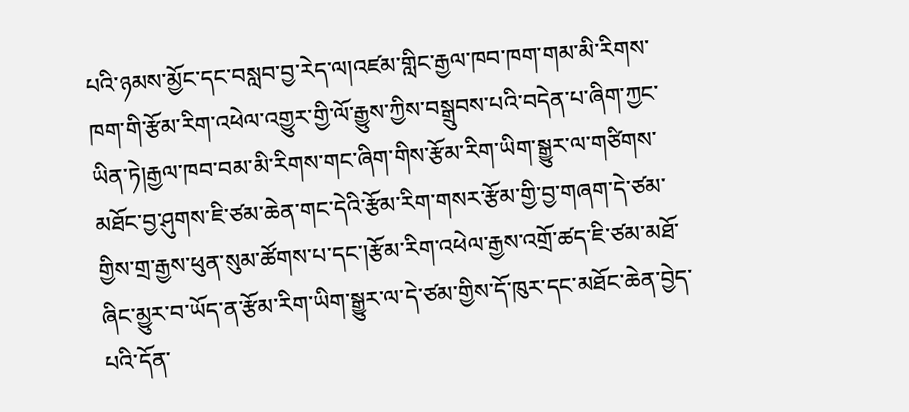པའི་ཉམས་མྱོང་དང་བསླབ་བྱ་རེད་ལ།འཛམ་གླིང་རྒྱལ་ཁབ་ཁག་གམ་མི་རིགས་ཁག་གི་རྩོམ་རིག་འཕེལ་འགྱུར་གྱི་ལོ་རྒྱུས་ཀྱིས་བསྒྲུབས་པའི་བདེན་པ་ཞིག་ཀྱང་ཡིན་ཏེ།རྒྱལ་ཁབ་བམ་མི་རིགས་གང་ཞིག་གིས་རྩོམ་རིག་ཡིག་སྒྱུར་ལ་གཙིགས་མཐོང་བྱ་ཤུགས་ཇི་ཙམ་ཆེན་གང་དེའི་རྩོམ་རིག་གསར་རྩོམ་གྱི་བྱ་གཞག་དེ་ཙམ་གྱིས་གྲ་རྒྱས་ཕུན་སུམ་ཚོགས་པ་དང་།རྩོམ་རིག་འཕེལ་རྒྱས་འགྲོ་ཚད་ཇི་ཙམ་མཐོ་ཞིང་མྱུར་བ་ཡོད་ན་རྩོམ་རིག་ཡིག་སྒྱུར་ལ་དེ་ཙམ་གྱིས་དོ་ཁུར་དང་མཐོང་ཆེན་བྱེད་པའི་དོན་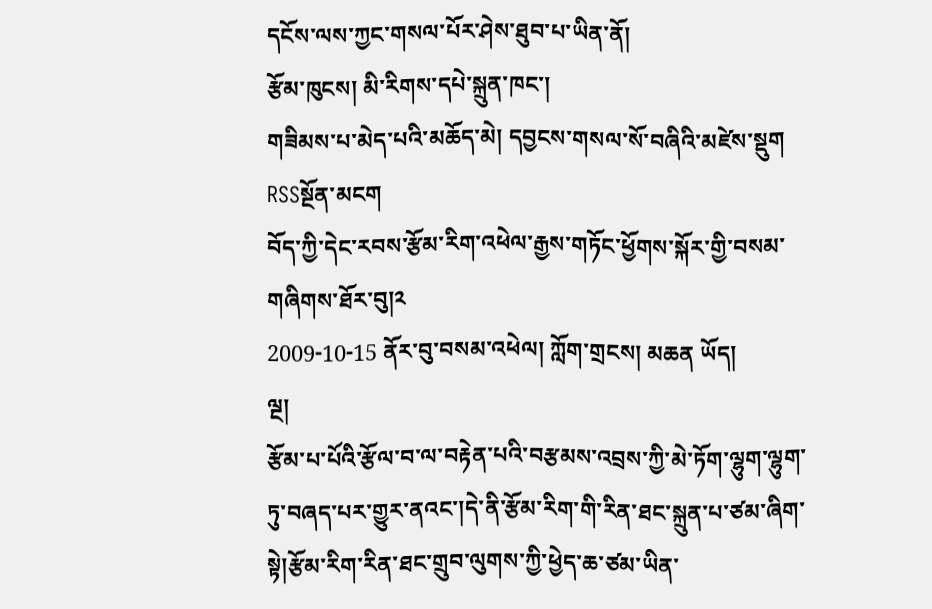དངོས་ལས་ཀྱང་གསལ་པོར་ཤེས་ཐུབ་པ་ཡིན་ནོ།
རྩོམ་ཁུངས། མི་རིགས་དཔེ་སྐྲུན་ཁང་།
གཟིམས་པ་མེད་པའི་མཆོད་མེ། དབྱངས་གསལ་སོ་བཞིའི་མཛེས་སྡུག  RSSསྔོན་མངག
བོད་ཀྱི་དེང་རབས་རྩོམ་རིག་འཕེལ་རྒྱས་གཏོང་ཕྱོགས་སྐོར་གྱི་བསམ་གཞིགས་ཐོར་བུ།༢
2009-10-15 ནོར་བུ་བསམ་འཕེལ། ཀློག་གྲངས། མཆན ཡོད།
ལྔ།
རྩོམ་པ་པོའི་རྩོལ་བ་ལ་བརྟེན་པའི་བརྩམས་འབྲས་ཀྱི་མེ་ཏོག་ལྷུག་ལྷུག་ཏུ་བཞད་པར་གྱུར་ནའང་།དེ་ནི་རྩོམ་རིག་གི་རིན་ཐང་སྐྲུན་པ་ཙམ་ཞིག་སྟེ།རྩོམ་རིག་རིན་ཐང་གྲུབ་ལུགས་ཀྱི་ཕྱེད་ཆ་ཙམ་ཡིན་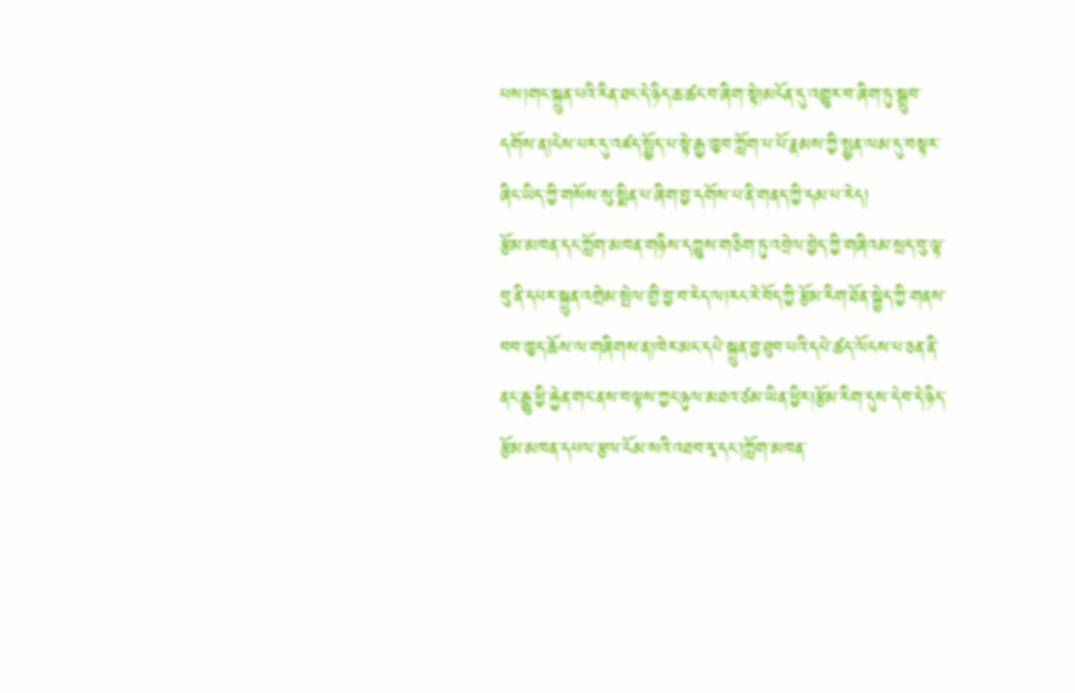པས།གང་སྐྲུན་པའི་རིན་ཐང་དེ་ཉིད་ཆ་ཚང་བ་ཞིག་སྟེ།མངོན་དུ་འགྱུར་བ་ཞིག་ཏུ་སྒྲུབ་དགོས་ན།ངེས་པར་དུ་འཛད་སྤྱོད་པ་སྟེ་རྒྱ་ཁྱབ་ཀློག་པ་པོ་རྣམས་ཀྱི་སྤྱན་ལམ་དུ་བསྟར་ཞིང་ཡིད་ཀྱི་གསོས་སུ་སྨིན་པ་ཞིག་བྱ་དགོས་པ་ནི་གནད་ཀྱི་དམ་པ་རེད།
རྩོམ་མཁན་དང་ཀློག་མཁན་གཉིས་དཀྱུས་གཅིག་ཏུ་འབྲེལ་བྱེད་ཀྱི་གཞིའམ་སྲད་བུ་ལྟ་བུ་ནི་དཔར་སྐྲུན་འགྲེམ་སྤེལ་གྱི་བྱ་བ་རེད་ལ།རང་རེ་བོད་ཀྱི་རྩོམ་རིག་ཐོན་སྐྱེད་ཀྱི་གནས་བབ་ཁྱད་ཆོས་ལ་གཞིགས་ན།ཁེར་མང་དཔེ་སྐྲུན་བྱ་ཐུབ་པའི་དཔེ་ཚད་ལོངས་པ་ཅན་ནི་ནང་རྒྱུ་ཕྱི་རྐྱེན་གང་ནས་བལྟས་ཀྱང་ཉུལ་མཐའ་ཙམ་ཡིན་ཕྱིར།རྩོམ་རིག་དུས་དེབ་དེ་ཉིད་རྩོམ་མཁན་དཔལ་རྩལ་ངོམ་སའི་འཐབ་རྭ་དང་།ཀློག་མཁན་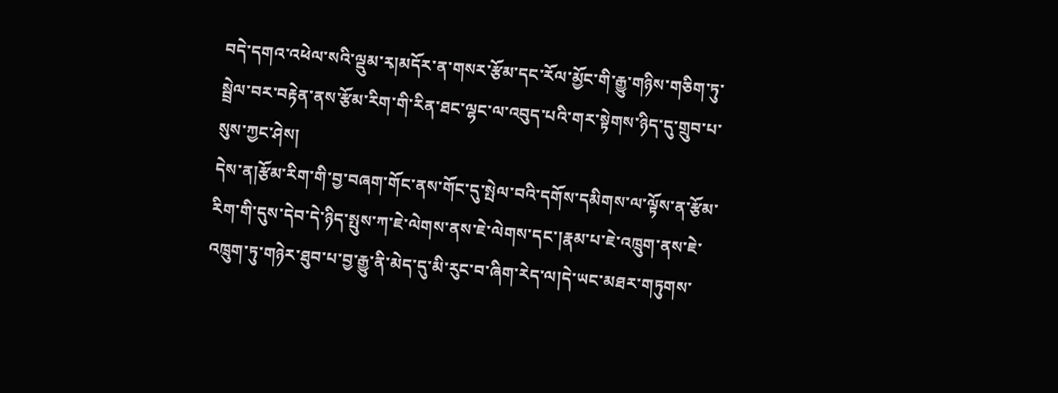བདེ་དགའ་འཕེལ་སའི་ལྡུམ་རྭ།མདོར་ན་གསར་རྩོམ་དང་རོལ་མྱོང་གི་རྒྱུ་གཉིས་གཅིག་ཏུ་སྦྲེལ་བར་བརྟེན་ནས་རྩོམ་རིག་གི་རིན་ཐང་ལྷང་ལ་འབུད་པའི་གར་སྟེགས་ཉིད་དུ་གྲུབ་པ་སུས་ཀྱང་ཤེས།
དེས་ན།རྩོམ་རིག་གི་བྱ་བཞག་གོང་ནས་གོང་དུ་སྤེལ་བའི་དགོས་དམིགས་ལ་ལྟོས་ན་རྩོམ་རིག་གི་དུས་དེབ་དེ་ཉིད་སྤུས་ཀ་ཇེ་ལེགས་ནས་ཇེ་ལེགས་དང་།རྣམ་པ་ཇེ་འཁྲུག་ནས་ཇེ་འཁྲུག་ཏུ་གཉེར་ཐུབ་པ་བྱ་རྒྱུ་ནི་མེད་དུ་མི་རུང་བ་ཞིག་རེད་ལ།དེ་ཡང་མཐར་གཏུགས་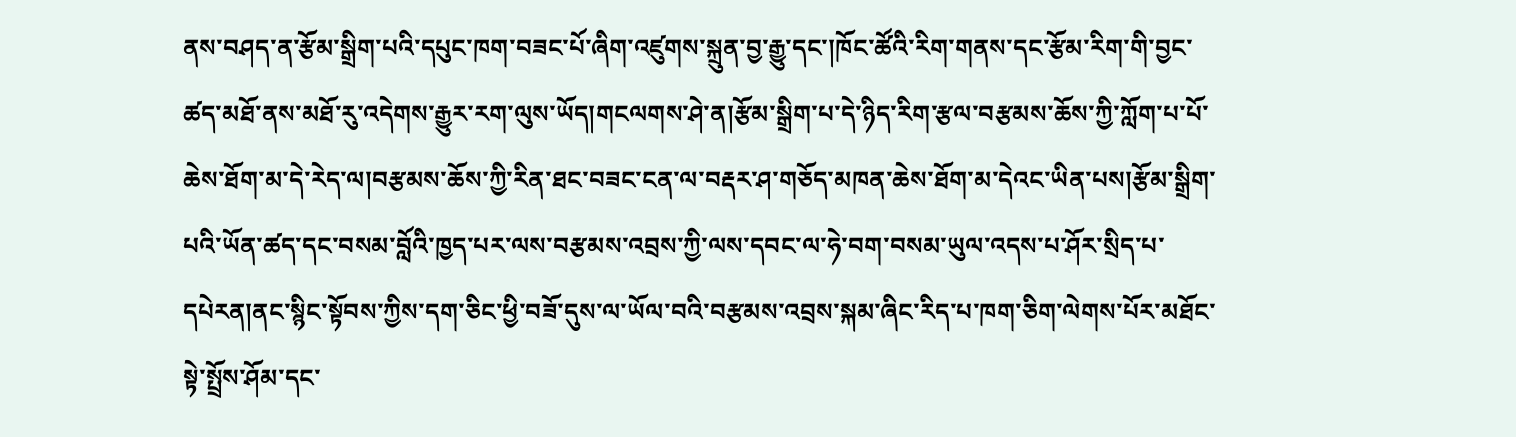ནས་བཤད་ན་རྩོམ་སྒྲིག་པའི་དཔུང་ཁག་བཟང་པོ་ཞིག་འཛུགས་སྐྲུན་བྱ་རྒྱུ་དང་།ཁོང་ཚོའི་རིག་གནས་དང་རྩོམ་རིག་གི་བྱང་ཚད་མཐོ་ནས་མཐོ་རུ་འདེགས་རྒྱུར་རག་ལུས་ཡོད།གངལགས་ཤེ་ན།རྩོམ་སྒྲིག་པ་དེ་ཉིད་རིག་རྩལ་བརྩམས་ཆོས་ཀྱི་ཀློག་པ་པོ་ཆེས་ཐོག་མ་དེ་རེད་ལ།བརྩམས་ཆོས་ཀྱི་རིན་ཐང་བཟང་ངན་ལ་བརྡར་ཤ་གཅོད་མཁན་ཆེས་ཐོག་མ་དེའང་ཡིན་པས།རྩོམ་སྒྲིག་པའི་ཡོན་ཚད་དང་བསམ་བློའི་ཁྱད་པར་ལས་བརྩམས་འབྲས་ཀྱི་ལས་དབང་ལ་ཧེ་བག་བསམ་ཡུལ་འདས་པ་ཤོར་སྲིད་པ་དཔེརན།ནང་སྙིང་སྟོབས་ཀྱིས་དག་ཅིང་ཕྱི་བཟོ་དུས་ལ་ཡོལ་བའི་བརྩམས་འབྲས་སྐམ་ཞིང་རིད་པ་ཁག་ཅིག་ལེགས་པོར་མཐོང་སྟེ་སྤྲོས་ཤོམ་དང་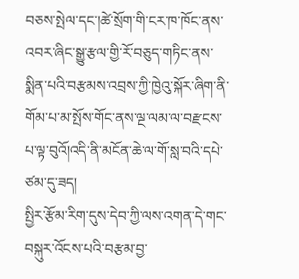བཅས་སྤེལ་དང་།ཚེ་སྲོག་གི་ངར་ཁ་ཁོང་ནས་འབར་ཞིང་སྒྱུ་རྩལ་གྱི་རོ་བཅུད་གཏིང་ནས་སྨིན་པའི་བརྩམས་འབྲས་ཀྱི་ཁྱེའུ་སྐོར་ཞིག་ནི་གོམ་པ་མ་སྤོས་གོང་ནས་ལྔ་ལམ་ལ་བརྫངས་པ་ལྟ་བུའོ།འདི་ནི་མངོན་ཆེ་ལ་གོ་སླ་བའི་དཔེ་ཙམ་དུ་ཟད།
སྤྱིར་རྩོམ་རིག་དུས་དེབ་ཀྱི་ལས་འགན་དེ་གང་བསྐུར་འོངས་པའི་བརྩམ་བྱ་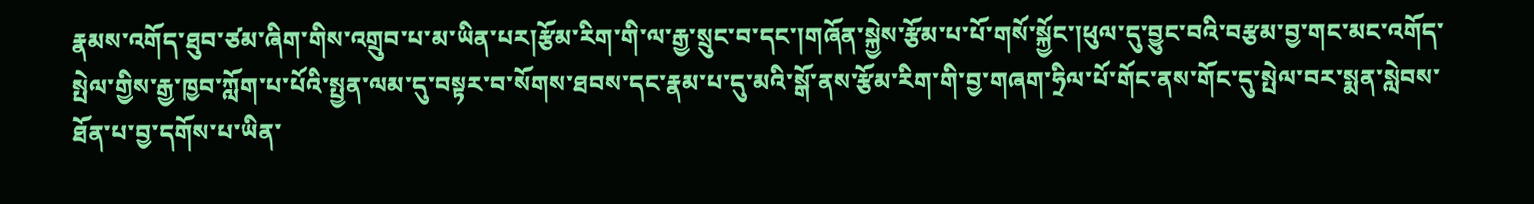རྣམས་འགོད་ཐུབ་ཙམ་ཞིག་གིས་འགྲུབ་པ་མ་ཡིན་པར།རྩོམ་རིག་གི་ལ་རྒྱ་སྲུང་བ་དང་།གཞོན་སྐྱེས་རྩོམ་པ་པོ་གསོ་སྐྱོང་།ཕུལ་དུ་བྱུང་བའི་བརྩམ་བྱ་གང་མང་འགོད་སྤེལ་གྱིས་རྒྱ་ཁྱབ་ཀློག་པ་པོའི་སྤྱན་ལམ་དུ་བསྟར་བ་སོགས་ཐབས་དང་རྣམ་པ་དུ་མའི་སྒོ་ནས་རྩོམ་རིག་གི་བྱ་གཞག་ཧྲིལ་པོ་གོང་ནས་གོང་དུ་སྤེལ་བར་སྨན་སླེབས་ཐོན་པ་བྱ་དགོས་པ་ཡིན་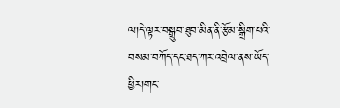ལ།དེ་ལྟར་བསྒྲུབ་ཐུབ་མིན་ནི་རྩོམ་སྒྲིག་པའི་བསམ་བཀོད་དང་ཐད་ཀར་འབྲེལ་ནས་ཡོད་ཕྱིར།གང་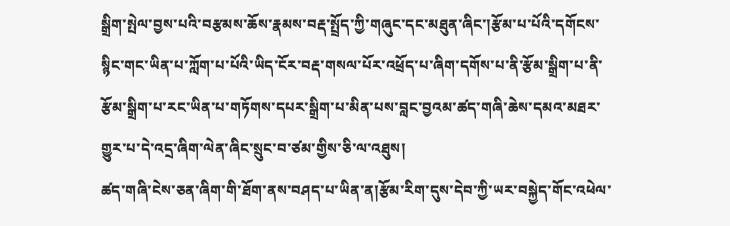སྒྲིག་སྤེལ་བྱས་པའི་བརྩམས་ཆོས་རྣམས་བརྡ་སྤྲོད་ཀྱི་གཞུང་དང་མཐུན་ཞིང་།རྩོམ་པ་པོའི་དགོངས་སྙིང་གང་ཡིན་པ་ཀློག་པ་པོའི་ཡིད་ངོར་བརྡ་གསལ་པོར་འཕྲོད་པ་ཞིག་དགོས་པ་ནི་རྩོམ་སྒྲིག་པ་ནི་རྩོམ་སྒྲིག་པ་རང་ཡིན་པ་གཏོགས་དཔར་སྒྲིག་པ་མིན་པས་བླང་བྱའམ་ཚད་གཞི་ཆེས་དམའ་མཐར་གྱུར་པ་དེ་འདྲ་ཞིག་ལེན་ཞིང་སྲུང་བ་ཙམ་གྱིས་ཅི་ལ་འཐུས།
ཚད་གཞི་ངེས་ཅན་ཞིག་གི་ཐོག་ནས་བཤད་པ་ཡིན་ན།རྩོམ་རིག་དུས་དེབ་ཀྱི་ཡར་བསྐྱེད་གོང་འཕེལ་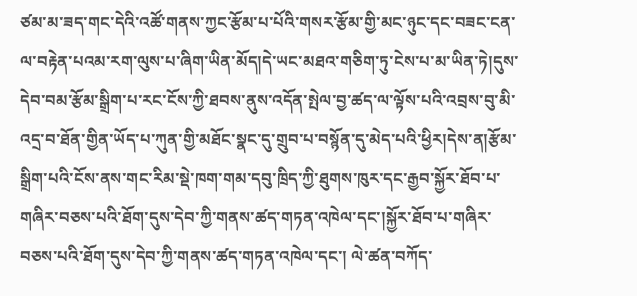ཙམ་མ་ཟད་གང་དེའི་འཚོ་གནས་ཀྱང་རྩོམ་པ་པོའི་གསར་རྩོམ་གྱི་མང་ཉུང་དང་བཟང་ངན་ལ་བརྟེན་པའམ་རག་ལུས་པ་ཞིག་ཡིན་མོད།དེ་ཡང་མཐའ་གཅིག་ཏུ་ངེས་པ་མ་ཡིན་ཏེ།དུས་དེབ་བམ་རྩོམ་སྒྲིག་པ་རང་ངོས་ཀྱི་ཐབས་ནུས་འདོན་སྤེལ་བྱ་ཚད་ལ་ལྟོས་པའི་འབྲས་བུ་མི་འདྲ་བ་ཐོན་གྱིན་ཡོད་པ་ཀུན་གྱི་མཐོང་སྣང་དུ་གྲུབ་པ་བསྙོན་དུ་མེད་པའི་ཕྱིར།དེས་ན།རྩོམ་སྒྲིག་པའི་ངོས་ནས་གང་རིམ་སྡེ་ཁག་གམ་དབུ་ཁྲིད་ཀྱི་ཐུགས་ཁུར་དང་རྒྱབ་སྐྱོར་ཐོབ་པ་གཞིར་བཅས་པའི་ཐོག་དུས་དེབ་ཀྱི་གནས་ཚད་གཏན་འཁེལ་དང་།སྐྱོར་ཐོབ་པ་གཞིར་བཅས་པའི་ཐོག་དུས་དེབ་ཀྱི་གནས་ཚད་གཏན་འཁེལ་དང་། ལེ་ཚན་བཀོད་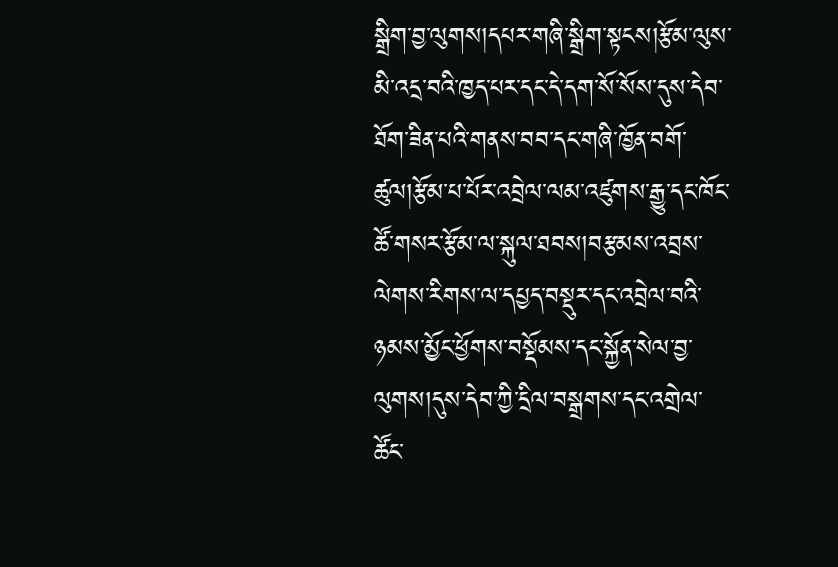སྒྲིག་བྱ་ལུགས།དཔར་གཞི་སྒྲིག་སྟངས།རྩོམ་ལུས་མི་འདྲ་བའི་ཁྱད་པར་དང་དེ་དག་སོ་སོས་དུས་དེབ་ཐོག་ཟིན་པའི་གནས་བབ་དང་གཞི་ཁྱོན་བགོ་ཚུལ།རྩོམ་པ་པོར་འབྲེལ་ལམ་འཛུགས་རྒྱུ་དང་ཁོང་ཚོ་གསར་རྩོམ་ལ་སྐུལ་ཐབས།བརྩམས་འབྲས་ལེགས་རིགས་ལ་དཔྱད་བསྡུར་དང་འབྲེལ་བའི་ཉམས་མྱོང་ཕྱོགས་བསྡོམས་དང་སྐྱོན་སེལ་བྱ་ལུགས།དུས་དེབ་ཀྱི་དྲིལ་བསྒྲགས་དང་འགྲེལ་ཚོང་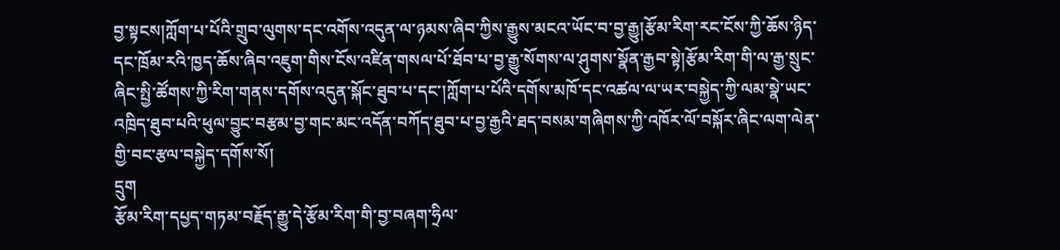བྱ་སྟངས།ཀློག་པ་པོའི་གྲུབ་ལུགས་དང་འགོས་འདུན་ལ་ཉམས་ཞིབ་ཀྱིས་རྒྱུས་མངའ་ཡོང་བ་བྱ་རྒྱུ།རྩོམ་རིག་རང་ངོས་ཀྱི་ཆོས་ཉིད་དང་ཁྲོམ་རའི་ཁྱད་ཆོས་ཞིབ་འཇུག་གིས་ངོས་འཛིན་གསལ་པོ་ཐོབ་པ་བྱ་རྒྱུ་སོགས་ལ་ཤུགས་སྣོན་རྒྱབ་སྟེ།རྩོམ་རིག་གི་ལ་རྒྱ་སྲུང་ཞིང་སྤྱི་ཚོགས་ཀྱི་རིག་གནས་དགོས་འདུན་སྐོང་ཐུབ་པ་དང་།ཀློག་པ་པོའི་དགོས་མཁོ་དང་འཚལ་ལ་ཡར་བསྐྱེད་ཀྱི་ལམ་སྣེ་ཡང་འཁྲིད་ཐུབ་པའི་ཕུལ་བྱུང་བརྩམ་བྱ་གང་མང་འདོན་བཀོད་ཐུབ་པ་བྱ་རྒྱའི་ཐད་བསམ་གཞིགས་ཀྱི་འཁོར་ལོ་བསྐོར་ཞིང་ལག་ལེན་གྱི་བང་རྩལ་བསྐྱེད་དགོས་སོ།
དྲུག
རྩོམ་རིག་དཔྱད་གཏམ་བརྗོད་རྒྱུ་དེ་རྩོམ་རིག་གི་བྱ་བཞག་ཧྲིལ་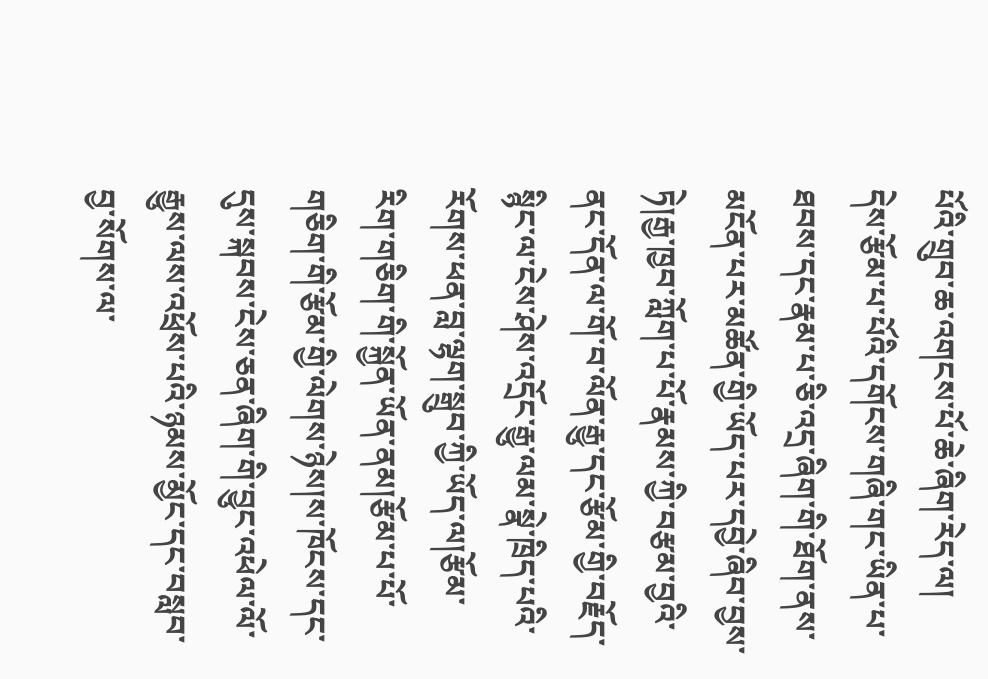པོའི་གྲུབ་ཆ་འགངས་པོ་ཆེ་ཞིག་རེད་ལ། དེས་རྩོམ་པ་པོའི་དགོངས་གཞི་གང་ཡིན་པ་ཐབས་དང་རྣམ་པ་ཅི་འདྲ་ཞིག་གི་ཐོག་ནས་མངོན་པར་མཚོན་གྱི་ཡོད་པར་དབྱེ་ཞིབ་བྱས་ཏེ།རྒྱ་ཁྱབ་ཀློག་པ་པོ་རྣམས་ཀྱི་བརྩམ་བྱའི་ནང་དོན་ལ་གོ་བ་ལོན་རྒྱུ་དང་རྩོམ་གྱི་བརྗོད་སྙིང་ལ་ངེས་ཤེས་འདྲོང་རྒྱུ་ལམ་སྣེ་ཁྲིད་པའི་རོགས་ཕན་བླ་ལྷག་སྒྲུབ་ཀྱི་ཡོད་ལ།རྩོམ་རིག་གཅིག་གི་སྐྱོན་ཡོན་ནམ།རྩོམ་པ་པོ་གཅིག་གི་རྩོམ་གྱི་ལེགས་ཉེས།ས་ཁོངས་དང་དུས་སྐབས་ངེས་ཅན་ཞིག་གི་བྱུང་འཕེལ་ལོ་རྒྱུས་ལས་འཕྲོས་པའི་ཉམས་མྱོང་དང་བསླབ་བྱ་སོགས་ལ་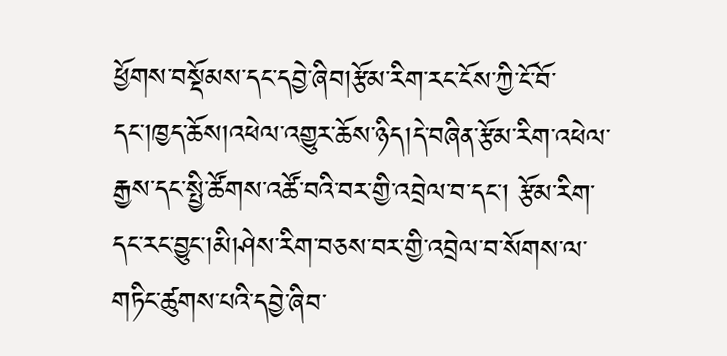ཕྱོགས་བསྡོམས་དང་དབྱེ་ཞིབ།རྩོམ་རིག་རང་ངོས་ཀྱི་ངོ་བོ་དང་།ཁྱད་ཆོས།འཕེལ་འགྱུར་ཆོས་ཉིད།དེ་བཞིན་རྩོམ་རིག་འཕེལ་རྒྱས་དང་སྤྱི་ཚོགས་འཚོ་བའི་བར་གྱི་འབྲེལ་བ་དང་། རྩོམ་རིག་དང་རང་བྱུང་།མི།ཤེས་རིག་བཅས་བར་གྱི་འབྲེལ་བ་སོགས་ལ་གཏིང་ཚུགས་པའི་དབྱེ་ཞིབ་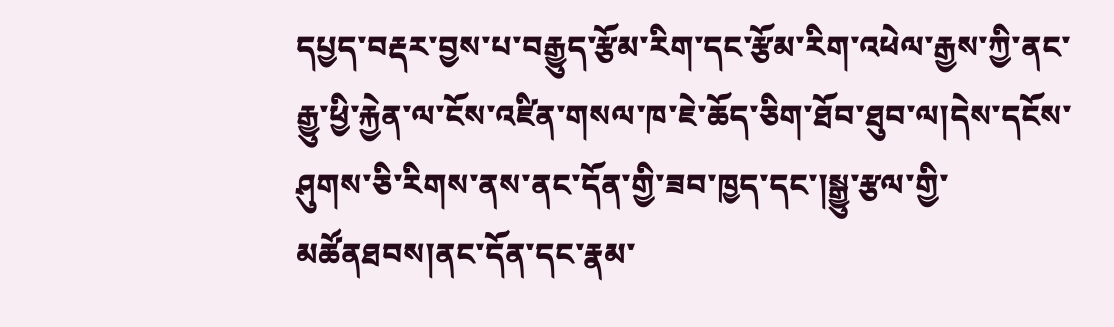དཔྱད་བརྡར་བྱས་པ་བརྒྱུད་རྩོམ་རིག་དང་རྩོམ་རིག་འཕེལ་རྒྱས་ཀྱི་ནང་རྒྱུ་ཕྱི་རྐྱེན་ལ་ངོས་འཛིན་གསལ་ཁ་ཇེ་ཆོད་ཅིག་ཐོབ་ཐུབ་ལ།དེས་དངོས་ཤུགས་ཅི་རིགས་ནས་ནང་དོན་གྱི་ཟབ་ཁྱད་དང་།སྒྱུ་རྩལ་གྱི་མཚོནཐབས།ནང་དོན་དང་རྣམ་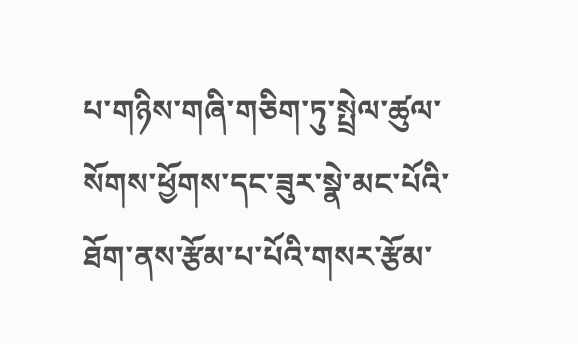པ་གཉིས་གཞི་གཅིག་ཏུ་སྤྲེལ་ཚུལ་སོགས་ཕྱོགས་དང་ཟུར་སྣེ་མང་པོའི་ཐོག་ནས་རྩོམ་པ་པོའི་གསར་རྩོམ་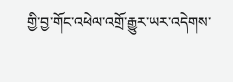གྱི་བྱ་གོང་འཕེལ་འགྲོ་རྒྱུར་ཡར་འདེགས་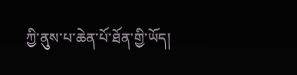ཀྱི་ནུས་པ་ཆེན་པོ་ཐོན་གྱི་ཡོད།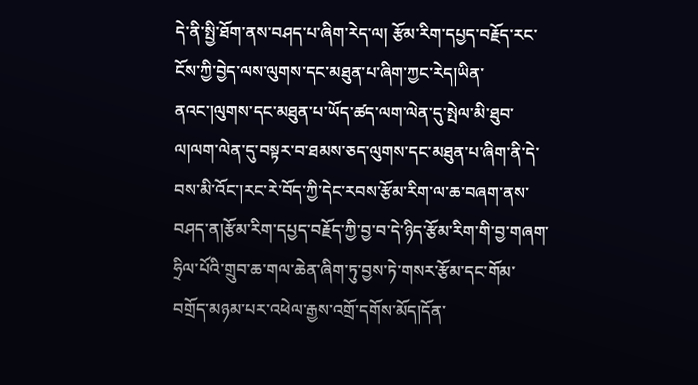དེ་ནི་སྤྱི་ཐོག་ནས་བཤད་པ་ཞིག་རེད་ལ། རྩོམ་རིག་དཔྱད་བརྗོད་རང་ངོས་ཀྱི་བྱེད་ལས་ལུགས་དང་མཐུན་པ་ཞིག་ཀྱང་རེད།ཡིན་ནའང་།ལུགས་དང་མཐུན་པ་ཡོད་ཚད་ལག་ལེན་དུ་སྤེལ་མི་ཐུབ་ལ།ལག་ལེན་དུ་བསྟར་བ་ཐམས་ཅད་ལུགས་དང་མཐུན་པ་ཞིག་ནི་དེ་བས་མི་འོང་།རང་རེ་བོད་ཀྱི་དེང་རབས་རྩོམ་རིག་ལ་ཆ་བཞག་ནས་བཤད་ན།རྩོམ་རིག་དཔྱད་བརྗོད་ཀྱི་བྱ་བ་དེ་ཉིད་རྩོམ་རིག་གི་བྱ་གཞག་ཧྲིལ་པོའི་གྲུབ་ཆ་གལ་ཆེན་ཞིག་ཏུ་བྱས་ཏེ་གསར་རྩོམ་དང་གོམ་བགྲོད་མཉམ་པར་འཕེལ་རྒྱས་འགྲོ་དགོས་མོད།དོན་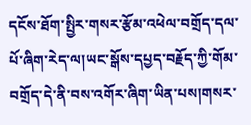དངོས་ཐོག་སྤྱིར་གསར་རྩོམ་འཕེལ་བགྲོད་དལ་པོ་ཞིག་རེད་ལ།ཡང་སྒོས་དཔྱད་བརྗོད་ཀྱི་གོམ་བགྲོད་དེ་ནི་བས་འགོར་ཞིག་ཡིན་པས།གསར་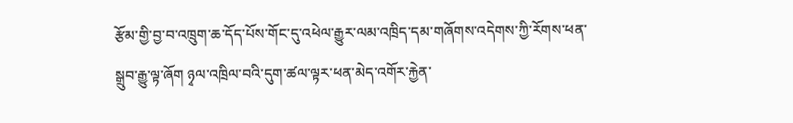རྩོམ་གྱི་བྱ་བ་འཁྲུག་ཆ་དོད་པོས་གོང་དུ་འཕེལ་རྒྱུར་ལམ་འཁྲིད་དམ་གཞོགས་འདེགས་ཀྱི་རོགས་ཕན་སྒྲུབ་རྒྱུ་ལྟ་ཞོག ཉྭལ་འཁྲིལ་བའི་དུག་ཚལ་ལྟར་ཕན་མེད་འགོར་རྐྱེན་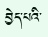བྱེད་པའི་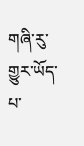གཞི་རུ་གྱུར་ཡོད་པ་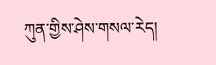ཀུན་གྱིས་ཤེས་གསལ་རེད།